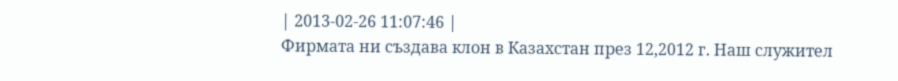| 2013-02-26 11:07:46 |
Фирмата ни създава клон в Казахстан през 12,2012 г. Наш служител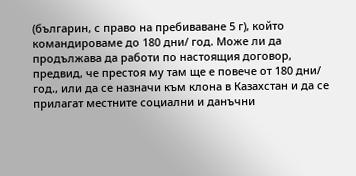(българин, с право на пребиваване 5 г), който командироваме до 180 дни/ год. Може ли да продължава да работи по настоящия договор, предвид, че престоя му там ще е повече от 180 дни/ год., или да се назначи към клона в Казахстан и да се прилагат местните социални и данъчни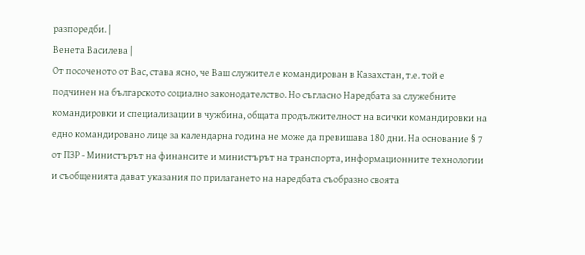разпоредби. |
Венета Василева |
От посоченото от Вас, става ясно, че Ваш служител е командирован в Казахстан, т.е. той е подчинен на българското социално законодателство. Но съгласно Наредбата за служебните командировки и специализации в чужбина, общата продължителност на всички командировки на едно командировано лице за календарна година не може да превишава 180 дни. На основание § 7 от ПЗР - Министърът на финансите и министърът на транспорта, информационните технологии и съобщенията дават указания по прилагането на наредбата съобразно своята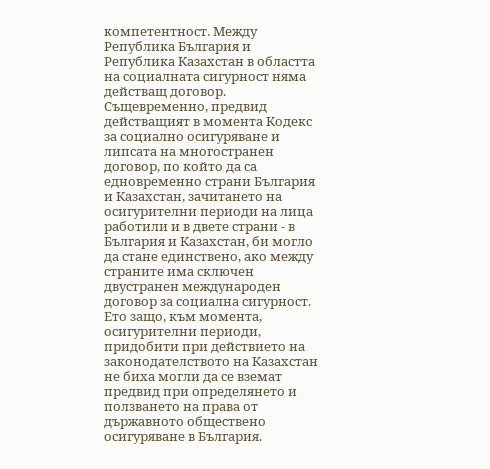компетентност. Между Република България и Република Казахстан в областта на социалната сигурност няма действащ договор. Същевременно, предвид действащият в момента Кодекс за социално осигуряване и липсата на многостранен договор, по който да са едновременно страни България и Казахстан, зачитането на осигурителни периоди на лица работили и в двете страни - в България и Казахстан, би могло да стане единствено, ако между страните има сключен двустранен международен договор за социална сигурност. Ето защо, към момента, осигурителни периоди, придобити при действието на законодателството на Казахстан не биха могли да се вземат предвид при определянето и ползването на права от държавното обществено осигуряване в България.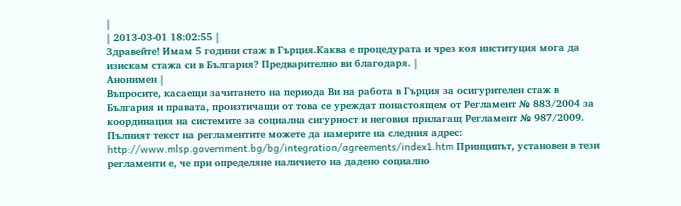|
| 2013-03-01 18:02:55 |
Здравейте! Имам 5 години стаж в Гърция.Каква е процедурата и чрез коя институция мога да изискам стажа си в България? Предварително ви благодаря. |
Анонимен |
Въпросите, касаещи зачитането на периода Ви на работа в Гърция за осигурителен стаж в България и правата, произтичащи от това се уреждат понастоящем от Регламент № 883/2004 за координация на системите за социална сигурност и неговия прилагащ Регламент № 987/2009. Пълният текст на регламентите можете да намерите на следния адрес: http://www.mlsp.government.bg/bg/integration/agreements/index1.htm Принципът, установен в тези регламенти е, че при определяне наличието на дадено социално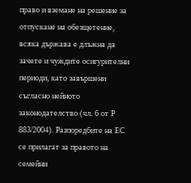право и вземане на решение за отпускане на обезщетение, всяка държава е длъжна да зачете и чуждите осигурителни периоди, като завършени съгласно нейното законодателство (чл. 6 от Р 883/2004). Разпоредбите на ЕС се прилагат за правото на семейни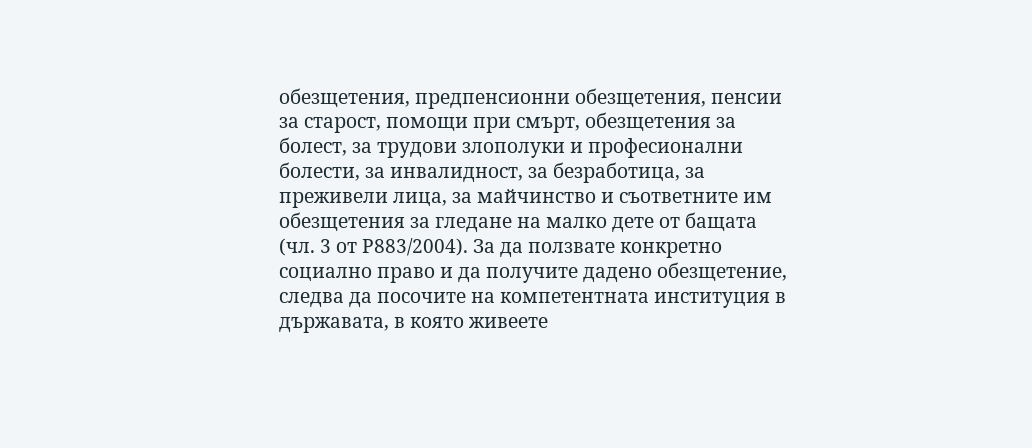обезщетения, предпенсионни обезщетения, пенсии за старост, помощи при смърт, обезщетения за болест, за трудови злополуки и професионални болести, за инвалидност, за безработица, за преживели лица, за майчинство и съответните им обезщетения за гледане на малко дете от бащата (чл. 3 от Р883/2004). За да ползвате конкретно социално право и да получите дадено обезщетение, следва да посочите на компетентната институция в държавата, в която живеете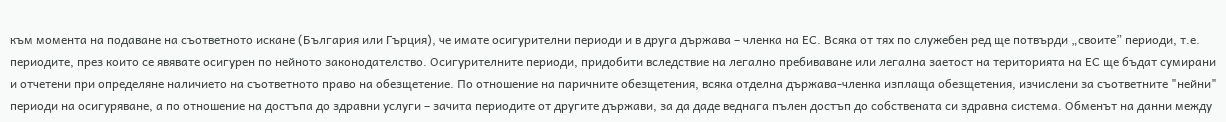към момента на подаване на съответното искане (България или Гърция), че имате осигурителни периоди и в друга държава – членка на ЕС. Всяка от тях по служебен ред ще потвърди „своите” периоди, т.е. периодите, през които се явявате осигурен по нейното законодателство. Осигурителните периоди, придобити вследствие на легално пребиваване или легална заетост на територията на ЕС ще бъдат сумирани и отчетени при определяне наличието на съответното право на обезщетение. По отношение на паричните обезщетения, всяка отделна държава-членка изплаща обезщетения, изчислени за съответните "нейни" периоди на осигуряване, а по отношение на достъпа до здравни услуги – зачита периодите от другите държави, за да даде веднага пълен достъп до собствената си здравна система. Обменът на данни между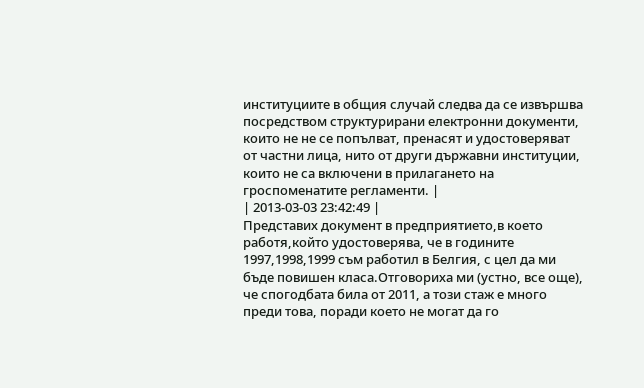институциите в общия случай следва да се извършва посредством структурирани електронни документи, които не не се попълват, пренасят и удостоверяват от частни лица, нито от други държавни институции, които не са включени в прилагането на гроспоменатите регламенти. |
| 2013-03-03 23:42:49 |
Представих документ в предприятието,в което работя,който удостоверява, че в годините 1997,1998,1999 съм работил в Белгия, с цел да ми бъде повишен класа.Отговориха ми (устно, все още), че спогодбата била от 2011, а този стаж е много преди това, поради което не могат да го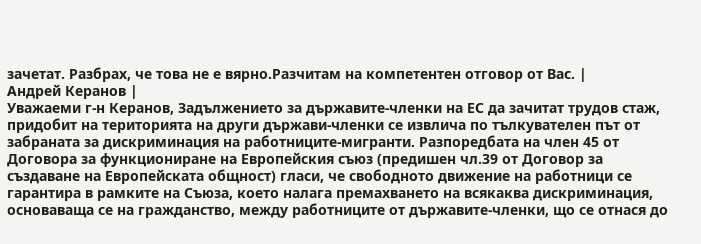зачетат. Разбрах, че това не е вярно.Разчитам на компетентен отговор от Вас. |
Андрей Керанов |
Уважаеми г-н Керанов, Задължението за държавите-членки на ЕС да зачитат трудов стаж, придобит на територията на други държави-членки се извлича по тълкувателен път от забраната за дискриминация на работниците-мигранти. Разпоредбата на член 45 от Договора за функциониране на Европейския съюз (предишен чл.39 от Договор за създаване на Европейската общност) гласи, че свободното движение на работници се гарантира в рамките на Съюза, което налага премахването на всякаква дискриминация, основаваща се на гражданство, между работниците от държавите-членки, що се отнася до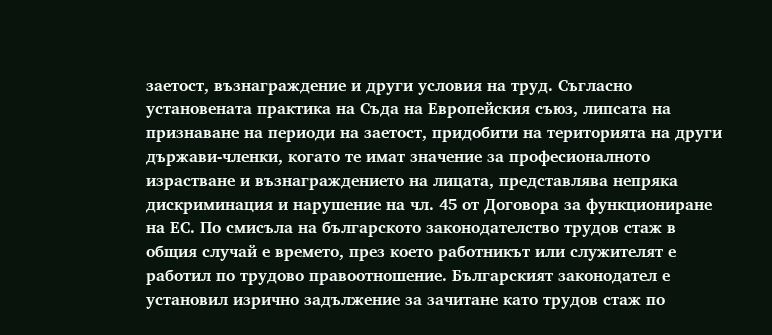заетост, възнаграждение и други условия на труд. Съгласно установената практика на Съда на Европейския съюз, липсата на признаване на периоди на заетост, придобити на територията на други държави-членки, когато те имат значение за професионалното израстване и възнаграждението на лицата, представлява непряка дискриминация и нарушение на чл. 45 от Договора за функциониране на ЕС. По смисъла на българското законодателство трудов стаж в общия случай е времето, през което работникът или служителят е работил по трудово правоотношение. Българският законодател е установил изрично задължение за зачитане като трудов стаж по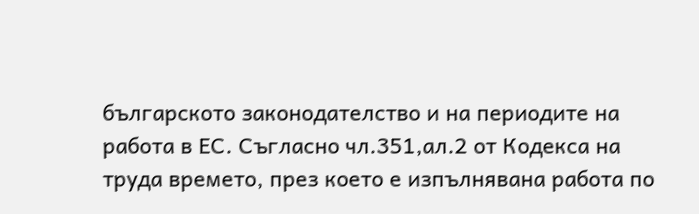българското законодателство и на периодите на работа в ЕС. Съгласно чл.351,ал.2 от Кодекса на труда времето, през което е изпълнявана работа по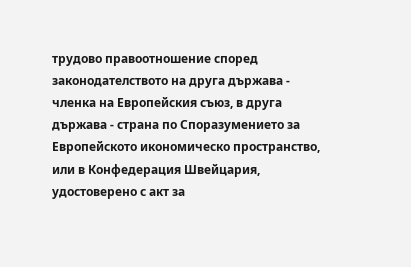трудово правоотношение според законодателството на друга държава - членка на Европейския съюз, в друга държава - страна по Споразумението за Европейското икономическо пространство, или в Конфедерация Швейцария, удостоверено с акт за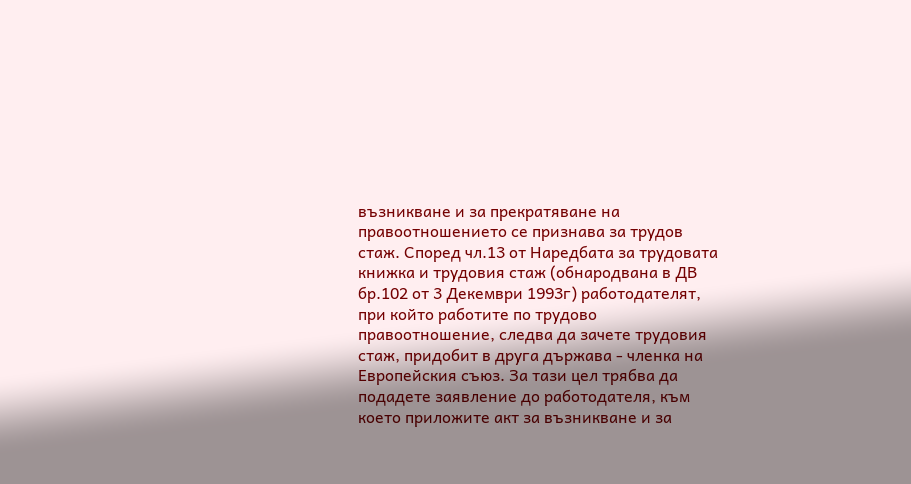възникване и за прекратяване на правоотношението се признава за трудов стаж. Според чл.13 от Наредбата за трудовата книжка и трудовия стаж (обнародвана в ДВ бр.102 от 3 Декември 1993г) работодателят, при който работите по трудово правоотношение, следва да зачете трудовия стаж, придобит в друга държава - членка на Европейския съюз. За тази цел трябва да подадете заявление до работодателя, към което приложите акт за възникване и за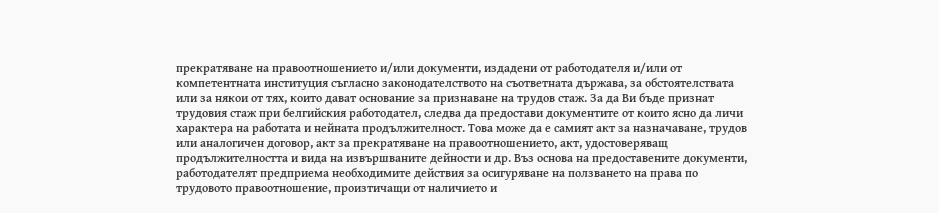прекратяване на правоотношението и/или документи, издадени от работодателя и/или от компетентната институция съгласно законодателството на съответната държава, за обстоятелствата или за някои от тях, които дават основание за признаване на трудов стаж. За да Ви бъде признат трудовия стаж при белгийския работодател, следва да предостави документите от които ясно да личи характера на работата и нейната продължителност. Това може да е самият акт за назначаване, трудов или аналогичен договор, акт за прекратяване на правоотношението, акт, удостоверяващ продължителността и вида на извършваните дейности и др. Въз основа на предоставените документи, работодателят предприема необходимите действия за осигуряване на ползването на права по трудовото правоотношение, произтичащи от наличието и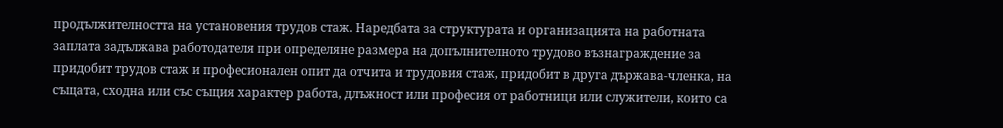продължителността на установения трудов стаж. Наредбата за структурата и организацията на работната заплата задължава работодателя при определяне размера на допълнителното трудово възнаграждение за придобит трудов стаж и професионален опит да отчита и трудовия стаж, придобит в друга държава-членка, на същата, сходна или със същия характер работа, длъжност или професия от работници или служители, които са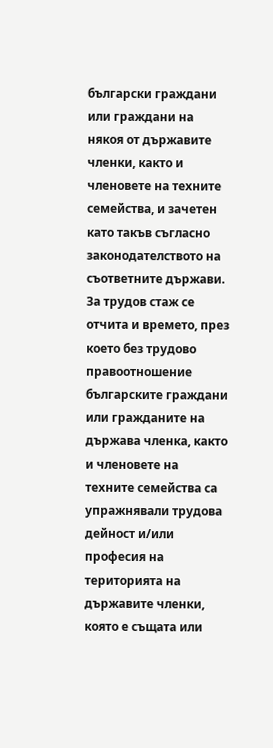български граждани или граждани на някоя от държавите членки, както и членовете на техните семейства, и зачетен като такъв съгласно законодателството на съответните държави. За трудов стаж се отчита и времето, през което без трудово правоотношение българските граждани или гражданите на държава членка, както и членовете на техните семейства са упражнявали трудова дейност и/или професия на територията на държавите членки, която е същата или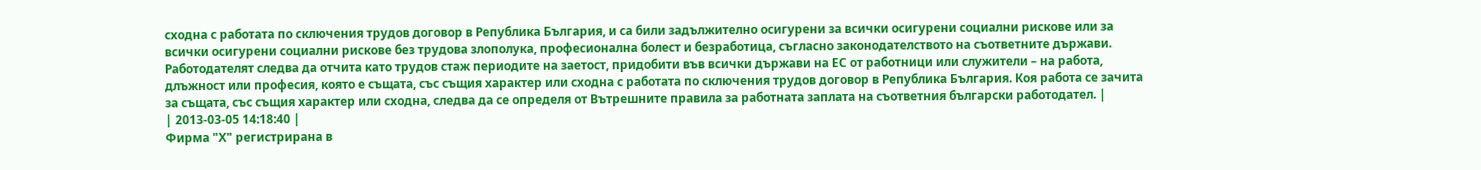сходна с работата по сключения трудов договор в Република България, и са били задължително осигурени за всички осигурени социални рискове или за всички осигурени социални рискове без трудова злополука, професионална болест и безработица, съгласно законодателството на съответните държави. Работодателят следва да отчита като трудов стаж периодите на заетост, придобити във всички държави на ЕС от работници или служители – на работа, длъжност или професия, която е същата, със същия характер или сходна с работата по сключения трудов договор в Република България. Коя работа се зачита за същата, със същия характер или сходна, следва да се определя от Вътрешните правила за работната заплата на съответния български работодател. |
| 2013-03-05 14:18:40 |
Фирма "Х" регистрирана в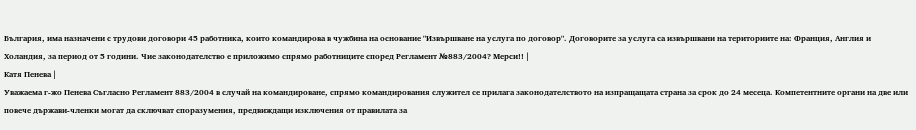България, има назначени с трудови договори 45 работника, които командирова в чужбина на основание "Извършване на услуга по договор". Договорите за услуга са извършвани на териториите на: Франция, Англия и Холандия, за период от 5 години. Чие законодателство е приложимо спрямо работниците според Регламент №883/2004? Мерси!! |
Катя Пенева |
Уважаема г-жо Пенева Съгласно Регламент 883/2004 в случай на командироване, спрямо командирования служител се прилага законодателството на изпращащата страна за срок до 24 месеца. Компетентните органи на две или повече държави-членки могат да сключват споразумения, предвиждащи изключения от правилата за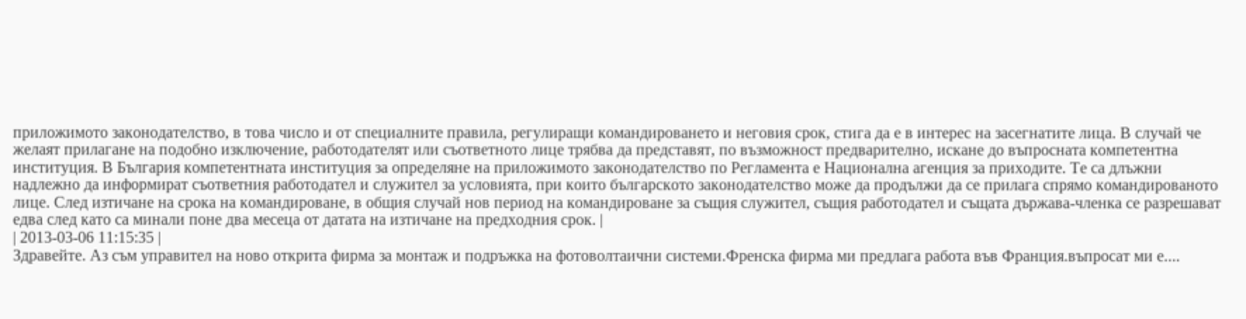приложимото законодателство, в това число и от специалните правила, регулиращи командироването и неговия срок, стига да е в интерес на засегнатите лица. В случай че желаят прилагане на подобно изключение, работодателят или съответното лице трябва да представят, по възможност предварително, искане до въпросната компетентна институция. В България компетентната институция за определяне на приложимото законодателство по Регламента е Национална агенция за приходите. Те са длъжни надлежно да информират съответния работодател и служител за условията, при които българското законодателство може да продължи да се прилага спрямо командированото лице. След изтичане на срока на командироване, в общия случай нов период на командироване за същия служител, същия работодател и същата държава-членка се разрешават едва след като са минали поне два месеца от датата на изтичане на предходния срок. |
| 2013-03-06 11:15:35 |
Здравейте. Аз съм управител на ново открита фирма за монтаж и подръжка на фотоволтаични системи.Френска фирма ми предлага работа във Франция.въпросат ми е....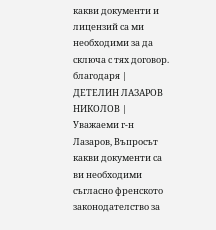какви документи и лицензий са ми необходими за да сключа с тях договор. благодаря |
ДЕТЕЛИН ЛАЗАРОВ НИКОЛОВ |
Уважаеми г-н Лазаров, Въпросът какви документи са ви необходими съгласно френското законодателство за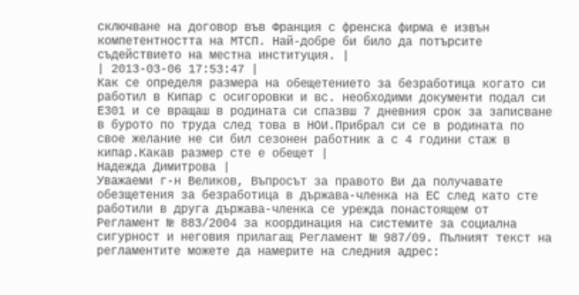сключване на договор във Франция с френска фирма е извън компетентността на МТСП. Най-добре би било да потърсите съдействието на местна институция. |
| 2013-03-06 17:53:47 |
Как се определя размера на обещетението за безработица когато си работил в Кипар с осигоровки и вс. необходими документи подал си Е301 и се вращаш в родината си спазвш 7 дневния срок за записване в бурото по труда след това в НОИ.Прибрал си се в родината по свое желание не си бил сезонен работник а с 4 години стаж в кипар.Какав размер сте е обещет |
Надежда Димитрова |
Уважаеми г-н Великов, Въпросът за правото Ви да получавате обезщетения за безработица в държава-членка на ЕС след като сте работили в друга държава-членка се урежда понастоящем от Регламент № 883/2004 за координация на системите за социална сигурност и неговия прилагащ Регламент № 987/09. Пълният текст на регламентите можете да намерите на следния адрес: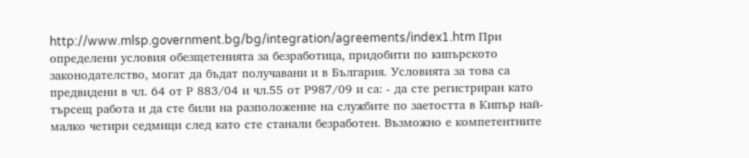http://www.mlsp.government.bg/bg/integration/agreements/index1.htm При определени условия обезщетенията за безработица, придобити по кипърското законодателство, могат да бъдат получавани и в България. Условията за това са предвидени в чл. 64 от Р 883/04 и чл.55 от Р987/09 и са: - да сте регистриран като търсещ работа и да сте били на разположение на службите по заетостта в Кипър най-малко четири седмици след като сте станали безработен. Възможно е компетентните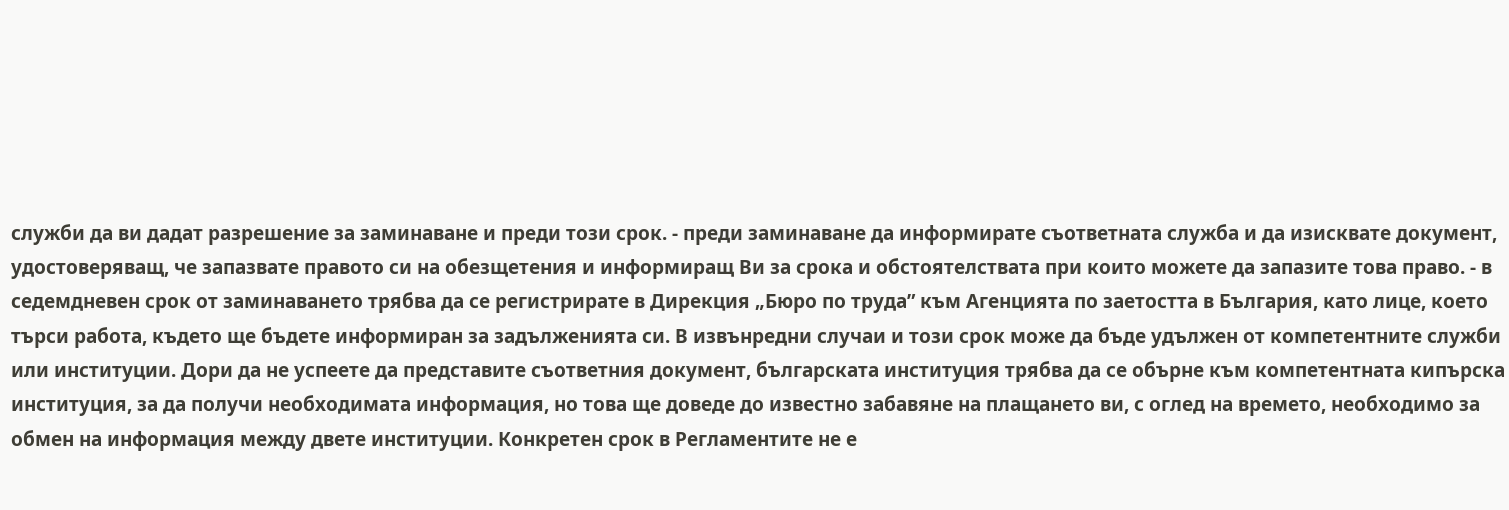служби да ви дадат разрешение за заминаване и преди този срок. - преди заминаване да информирате съответната служба и да изисквате документ, удостоверяващ, че запазвате правото си на обезщетения и информиращ Ви за срока и обстоятелствата при които можете да запазите това право. - в седемдневен срок от заминаването трябва да се регистрирате в Дирекция „Бюро по труда” към Агенцията по заетостта в България, като лице, което търси работа, където ще бъдете информиран за задълженията си. В извънредни случаи и този срок може да бъде удължен от компетентните служби или институции. Дори да не успеете да представите съответния документ, българската институция трябва да се обърне към компетентната кипърска институция, за да получи необходимата информация, но това ще доведе до известно забавяне на плащането ви, с оглед на времето, необходимо за обмен на информация между двете институции. Конкретен срок в Регламентите не е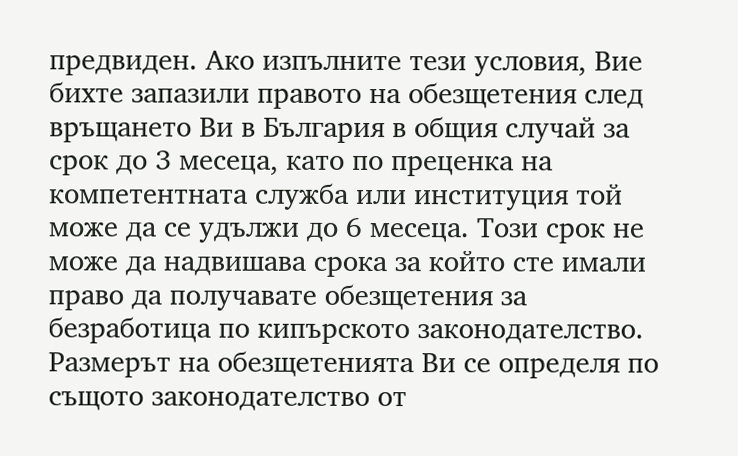предвиден. Ако изпълните тези условия, Вие бихте запазили правото на обезщетения след връщането Ви в България в общия случай за срок до 3 месеца, като по преценка на компетентната служба или институция той може да се удължи до 6 месеца. Този срок не може да надвишава срока за който сте имали право да получавате обезщетения за безработица по кипърското законодателство. Размерът на обезщетенията Ви се определя по същото законодателство от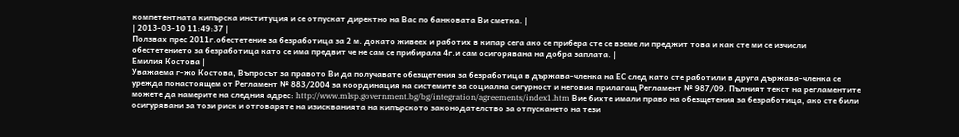компетентната кипърска институция и се отпускат директно на Вас по банковата Ви сметка. |
| 2013-03-10 11:49:37 |
Ползвах прес 2011г.обестетение за безработица за 2 м. докато живеех и работих в кипар сега ако се прибера сте се вземе ли преджит това и как сте ми се изчисли обестетението за безработица като се има предвит че не сам се прибирала 4г.и сам осигорявана на добра заплата. |
Емилия Костова |
Уважаема г-жо Костова, Въпросът за правото Ви да получавате обезщетения за безработица в държава-членка на ЕС след като сте работили в друга държава-членка се урежда понастоящем от Регламент № 883/2004 за координация на системите за социална сигурност и неговия прилагащ Регламент № 987/09. Пълният текст на регламентите можете да намерите на следния адрес: http://www.mlsp.government.bg/bg/integration/agreements/index1.htm Вие бихте имали право на обезщетения за безработица, ако сте били осигурявани за този риск и отговаряте на изискванията на кипърското законодателство за отпускането на тези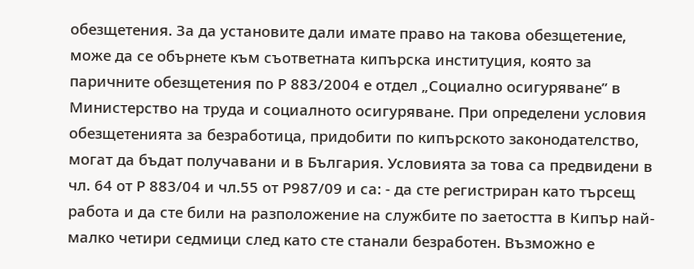обезщетения. За да установите дали имате право на такова обезщетение, може да се обърнете към съответната кипърска институция, която за паричните обезщетения по Р 883/2004 е отдел „Социално осигуряване” в Министерство на труда и социалното осигуряване. При определени условия обезщетенията за безработица, придобити по кипърското законодателство, могат да бъдат получавани и в България. Условията за това са предвидени в чл. 64 от Р 883/04 и чл.55 от Р987/09 и са: - да сте регистриран като търсещ работа и да сте били на разположение на службите по заетостта в Кипър най-малко четири седмици след като сте станали безработен. Възможно е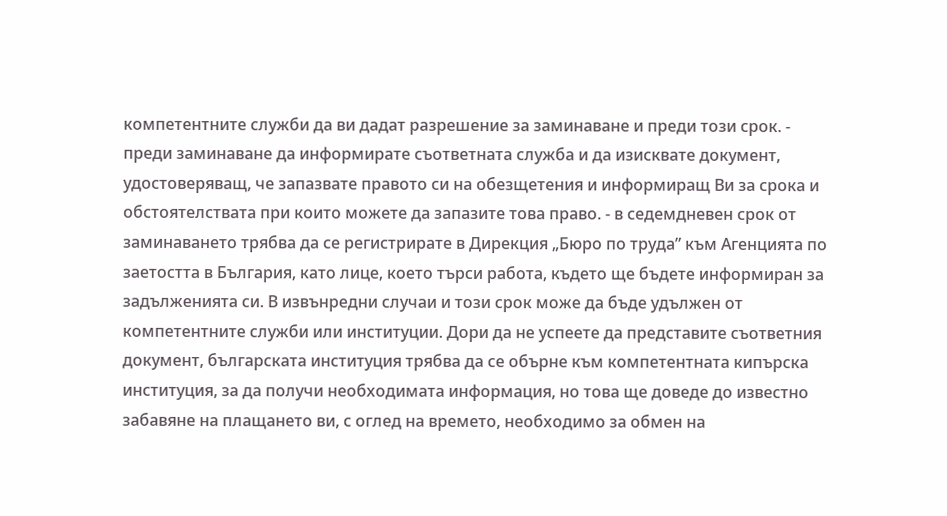компетентните служби да ви дадат разрешение за заминаване и преди този срок. - преди заминаване да информирате съответната служба и да изисквате документ, удостоверяващ, че запазвате правото си на обезщетения и информиращ Ви за срока и обстоятелствата при които можете да запазите това право. - в седемдневен срок от заминаването трябва да се регистрирате в Дирекция „Бюро по труда” към Агенцията по заетостта в България, като лице, което търси работа, където ще бъдете информиран за задълженията си. В извънредни случаи и този срок може да бъде удължен от компетентните служби или институции. Дори да не успеете да представите съответния документ, българската институция трябва да се обърне към компетентната кипърска институция, за да получи необходимата информация, но това ще доведе до известно забавяне на плащането ви, с оглед на времето, необходимо за обмен на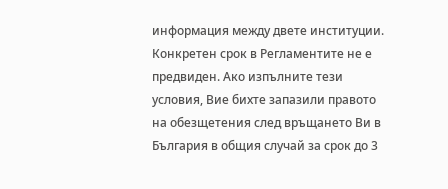информация между двете институции. Конкретен срок в Регламентите не е предвиден. Ако изпълните тези условия, Вие бихте запазили правото на обезщетения след връщането Ви в България в общия случай за срок до 3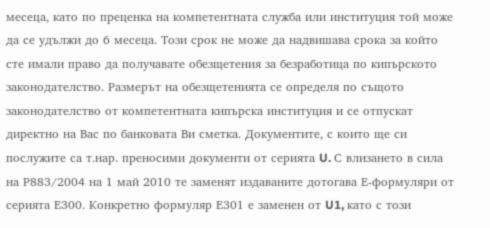месеца, като по преценка на компетентната служба или институция той може да се удължи до 6 месеца. Този срок не може да надвишава срока за който сте имали право да получавате обезщетения за безработица по кипърското законодателство. Размерът на обезщетенията се определя по същото законодателство от компетентната кипърска институция и се отпускат директно на Вас по банковата Ви сметка. Документите, с които ще си послужите са т.нар. преносими документи от серията U. С влизането в сила на Р883/2004 на 1 май 2010 те заменят издаваните дотогава Е-формуляри от серията Е300. Конкретно формуляр Е301 е заменен от U1, като с този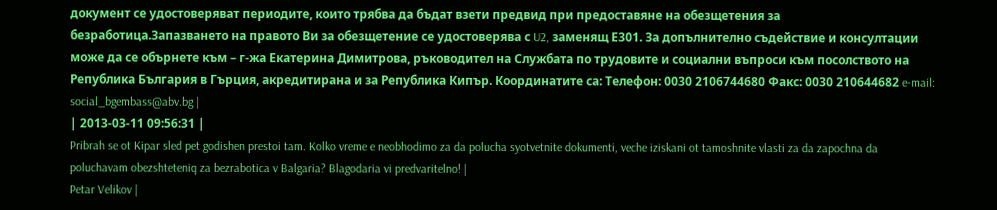документ се удостоверяват периодите, които трябва да бъдат взети предвид при предоставяне на обезщетения за безработица.Запазването на правото Ви за обезщетение се удостоверява с U2, заменящ Е301. За допълнително съдействие и консултации може да се обърнете към – г-жа Екатерина Димитрова, ръководител на Службата по трудовите и социални въпроси към посолството на Република България в Гърция, акредитирана и за Република Кипър. Координатите са: Teлефон: 0030 2106744680 Факс: 0030 210644682 e-mail: social_bgembass@abv.bg |
| 2013-03-11 09:56:31 |
Pribrah se ot Kipar sled pet godishen prestoi tam. Kolko vreme e neobhodimo za da polucha syotvetnite dokumenti, veche iziskani ot tamoshnite vlasti za da zapochna da poluchavam obezshteteniq za bezrabotica v Balgaria? Blagodaria vi predvaritelno! |
Petar Velikov |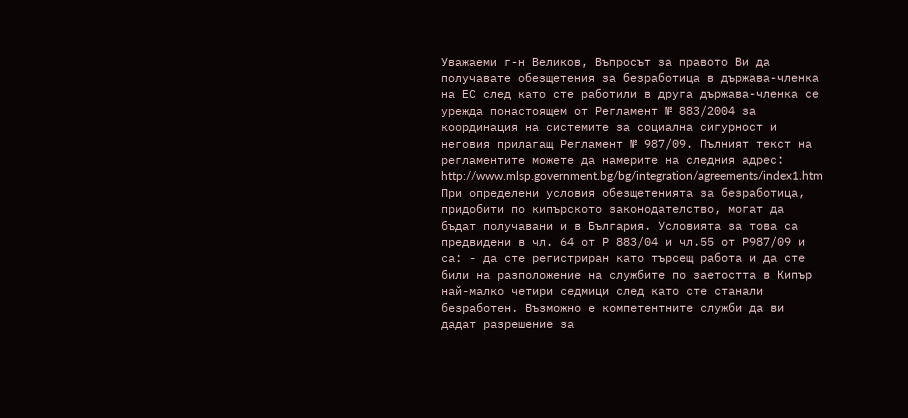Уважаеми г-н Великов, Въпросът за правото Ви да получавате обезщетения за безработица в държава-членка на ЕС след като сте работили в друга държава-членка се урежда понастоящем от Регламент № 883/2004 за координация на системите за социална сигурност и неговия прилагащ Регламент № 987/09. Пълният текст на регламентите можете да намерите на следния адрес: http://www.mlsp.government.bg/bg/integration/agreements/index1.htm При определени условия обезщетенията за безработица, придобити по кипърското законодателство, могат да бъдат получавани и в България. Условията за това са предвидени в чл. 64 от Р 883/04 и чл.55 от Р987/09 и са: - да сте регистриран като търсещ работа и да сте били на разположение на службите по заетостта в Кипър най-малко четири седмици след като сте станали безработен. Възможно е компетентните служби да ви дадат разрешение за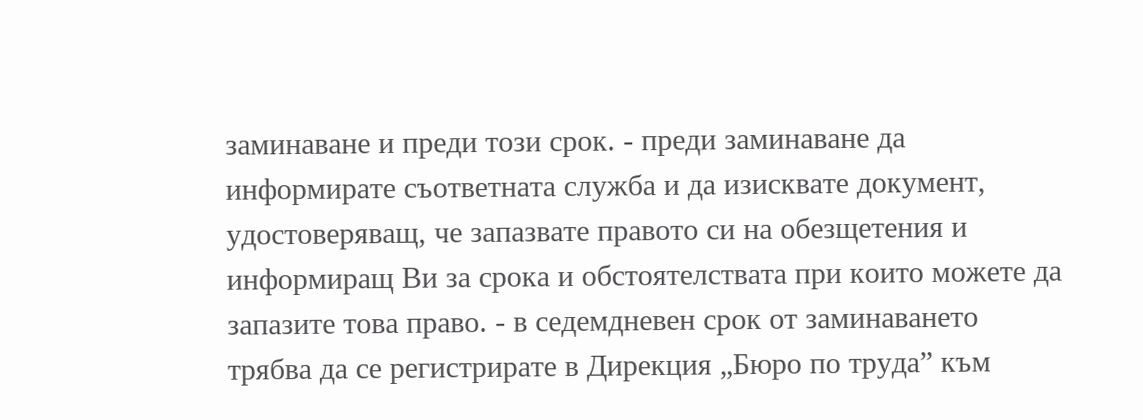заминаване и преди този срок. - преди заминаване да информирате съответната служба и да изисквате документ, удостоверяващ, че запазвате правото си на обезщетения и информиращ Ви за срока и обстоятелствата при които можете да запазите това право. - в седемдневен срок от заминаването трябва да се регистрирате в Дирекция „Бюро по труда” към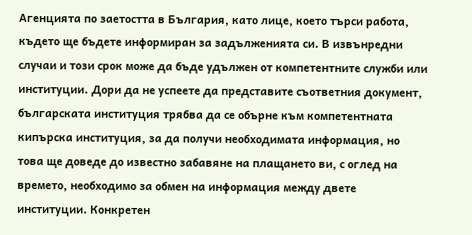Агенцията по заетостта в България, като лице, което търси работа, където ще бъдете информиран за задълженията си. В извънредни случаи и този срок може да бъде удължен от компетентните служби или институции. Дори да не успеете да представите съответния документ, българската институция трябва да се обърне към компетентната кипърска институция, за да получи необходимата информация, но това ще доведе до известно забавяне на плащането ви, с оглед на времето, необходимо за обмен на информация между двете институции. Конкретен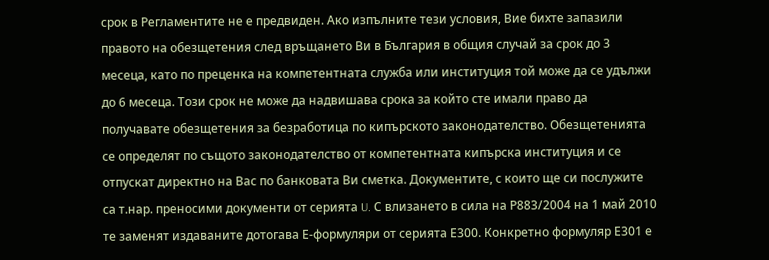срок в Регламентите не е предвиден. Ако изпълните тези условия, Вие бихте запазили правото на обезщетения след връщането Ви в България в общия случай за срок до 3 месеца, като по преценка на компетентната служба или институция той може да се удължи до 6 месеца. Този срок не може да надвишава срока за който сте имали право да получавате обезщетения за безработица по кипърското законодателство. Обезщетенията се определят по същото законодателство от компетентната кипърска институция и се отпускат директно на Вас по банковата Ви сметка. Документите, с които ще си послужите са т.нар. преносими документи от серията U. С влизането в сила на Р883/2004 на 1 май 2010 те заменят издаваните дотогава Е-формуляри от серията Е300. Конкретно формуляр Е301 е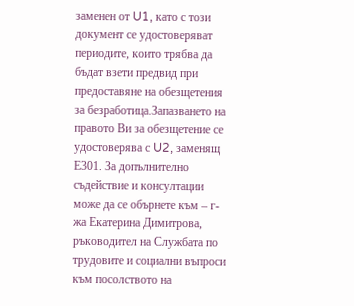заменен от U1, като с този документ се удостоверяват периодите, които трябва да бъдат взети предвид при предоставяне на обезщетения за безработица.Запазването на правото Ви за обезщетение се удостоверява с U2, заменящ Е301. За допълнително съдействие и консултации може да се обърнете към – г-жа Екатерина Димитрова, ръководител на Службата по трудовите и социални въпроси към посолството на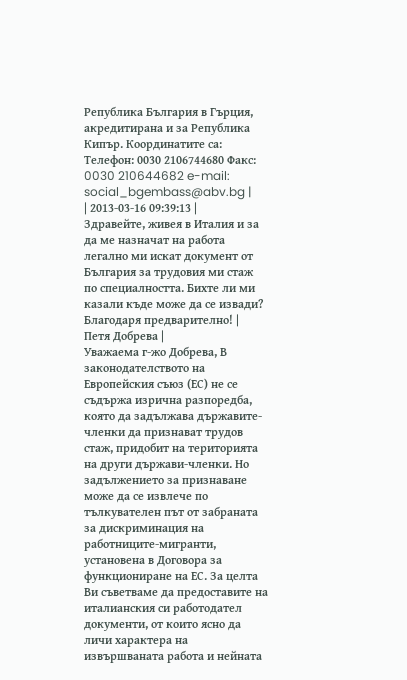Република България в Гърция, акредитирана и за Република Кипър. Координатите са: Teлефон: 0030 2106744680 Факс: 0030 210644682 e-mail: social_bgembass@abv.bg |
| 2013-03-16 09:39:13 |
Здравейте, живея в Италия и за да ме назначат на работа легално ми искат документ от България за трудовия ми стаж по специалността. Бихте ли ми казали къде може да се извади? Благодаря предварително! |
Петя Добрева |
Уважаема г-жо Добрева, В законодателството на Европейския съюз (ЕС) не се съдържа изрична разпоредба, която да задължава държавите-членки да признават трудов стаж, придобит на територията на други държави-членки. Но задължението за признаване може да се извлече по тълкувателен път от забраната за дискриминация на работниците-мигранти, установена в Договора за функциониране на ЕС. За целта Ви съветваме да предоставите на италианския си работодател документи, от които ясно да личи характера на извършваната работа и нейната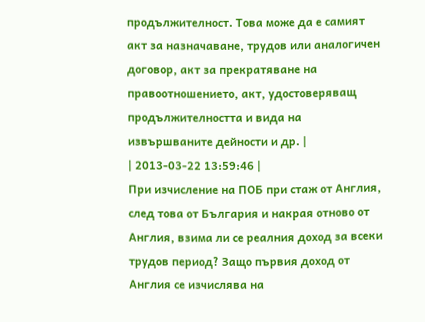продължителност. Това може да е самият акт за назначаване, трудов или аналогичен договор, акт за прекратяване на правоотношението, акт, удостоверяващ продължителността и вида на извършваните дейности и др. |
| 2013-03-22 13:59:46 |
При изчисление на ПОБ при стаж от Англия, след това от България и накрая отново от Англия, взима ли се реалния доход за всеки трудов период? Защо първия доход от Англия се изчислява на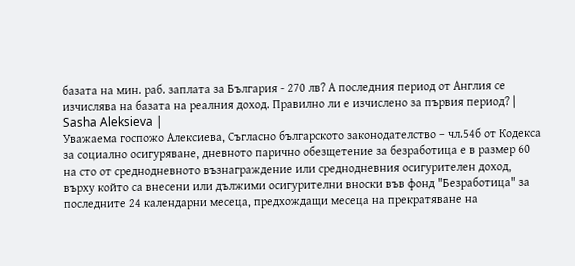базата на мин. раб. заплата за България - 270 лв? А последния период от Англия се изчислява на базата на реалния доход. Правилно ли е изчислено за първия период? |
Sasha Aleksieva |
Уважаема госпожо Алексиева, Съгласно българското законодателство – чл.54б от Кодекса за социално осигуряване, дневното парично обезщетение за безработица е в размер 60 на сто от среднодневното възнаграждение или среднодневния осигурителен доход, върху който са внесени или дължими осигурителни вноски във фонд "Безработица" за последните 24 календарни месеца, предхождащи месеца на прекратяване на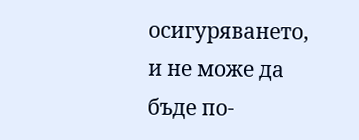осигуряването, и не може да бъде по-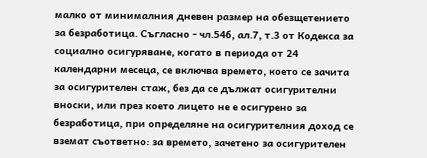малко от минималния дневен размер на обезщетението за безработица. Съгласно - чл.54б, ал.7, т.3 от Кодекса за социално осигуряване, когато в периода от 24 календарни месеца, се включва времето, което се зачита за осигурителен стаж, без да се дължат осигурителни вноски, или през което лицето не е осигурено за безработица, при определяне на осигурителния доход се вземат съответно: за времето, зачетено за осигурителен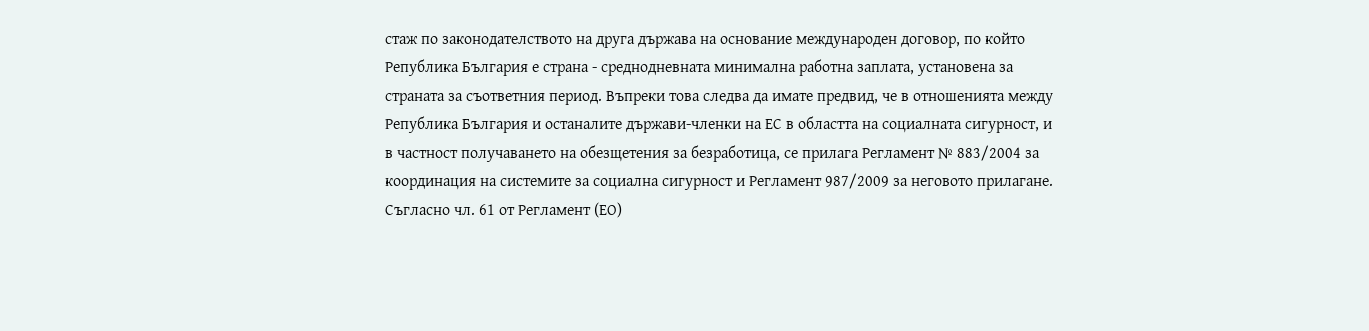стаж по законодателството на друга държава на основание международен договор, по който Република България е страна - среднодневната минимална работна заплата, установена за страната за съответния период. Въпреки това следва да имате предвид, че в отношенията между Република България и останалите държави-членки на ЕС в областта на социалната сигурност, и в частност получаването на обезщетения за безработица, се прилага Регламент № 883/2004 за координация на системите за социална сигурност и Регламент 987/2009 за неговото прилагане. Съгласно чл. 61 от Регламент (ЕО)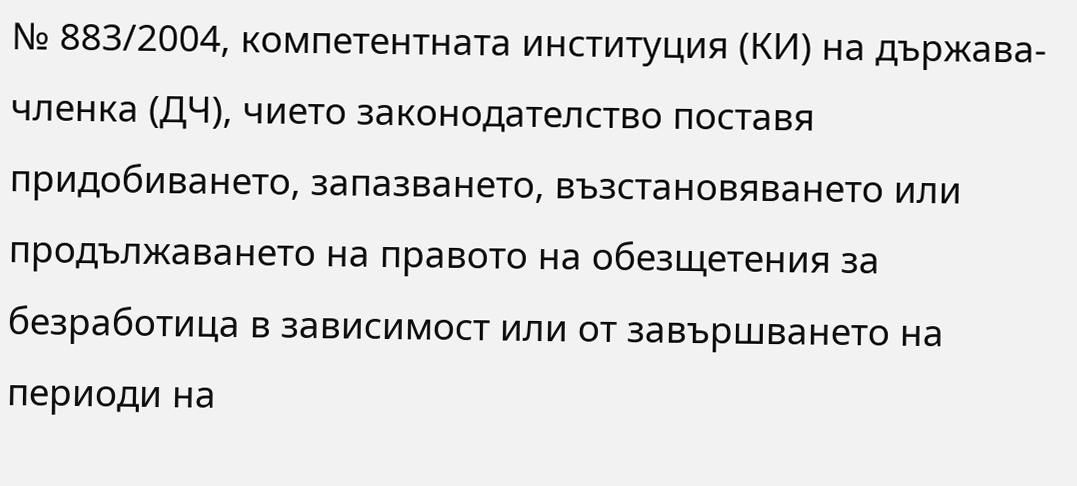№ 883/2004, компетентната институция (КИ) на държава-членка (ДЧ), чието законодателство поставя придобиването, запазването, възстановяването или продължаването на правото на обезщетения за безработица в зависимост или от завършването на периоди на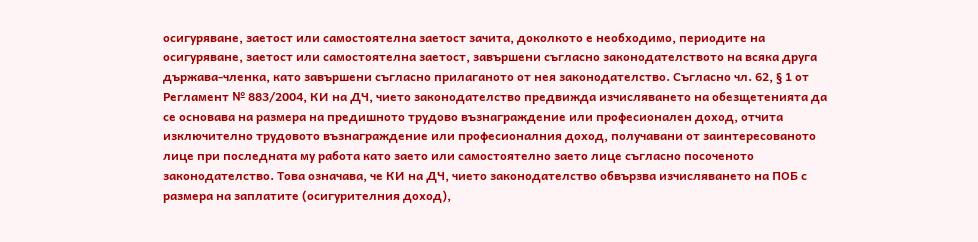осигуряване, заетост или самостоятелна заетост зачита, доколкото е необходимо, периодите на осигуряване, заетост или самостоятелна заетост, завършени съгласно законодателството на всяка друга държава-членка, като завършени съгласно прилаганото от нея законодателство. Съгласно чл. 62, § 1 от Регламент № 883/2004, КИ на ДЧ, чието законодателство предвижда изчисляването на обезщетенията да се основава на размера на предишното трудово възнаграждение или професионален доход, отчита изключително трудовото възнаграждение или професионалния доход, получавани от заинтересованото лице при последната му работа като заето или самостоятелно заето лице съгласно посоченото законодателство. Това означава, че КИ на ДЧ, чието законодателство обвързва изчисляването на ПОБ с размера на заплатите (осигурителния доход),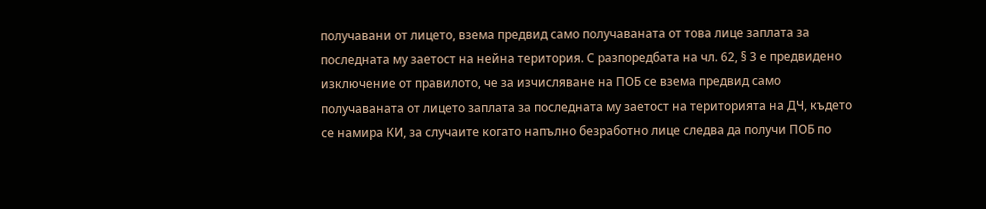получавани от лицето, взема предвид само получаваната от това лице заплата за последната му заетост на нейна територия. С разпоредбата на чл. 62, § 3 е предвидено изключение от правилото, че за изчисляване на ПОБ се взема предвид само получаваната от лицето заплата за последната му заетост на територията на ДЧ, където се намира КИ, за случаите когато напълно безработно лице следва да получи ПОБ по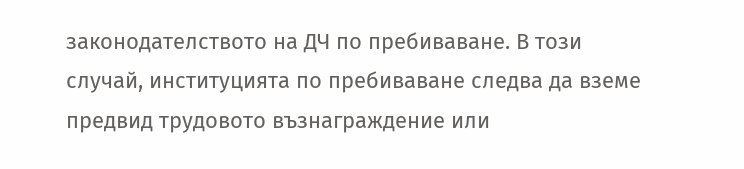законодателството на ДЧ по пребиваване. В този случай, институцията по пребиваване следва да вземе предвид трудовото възнаграждение или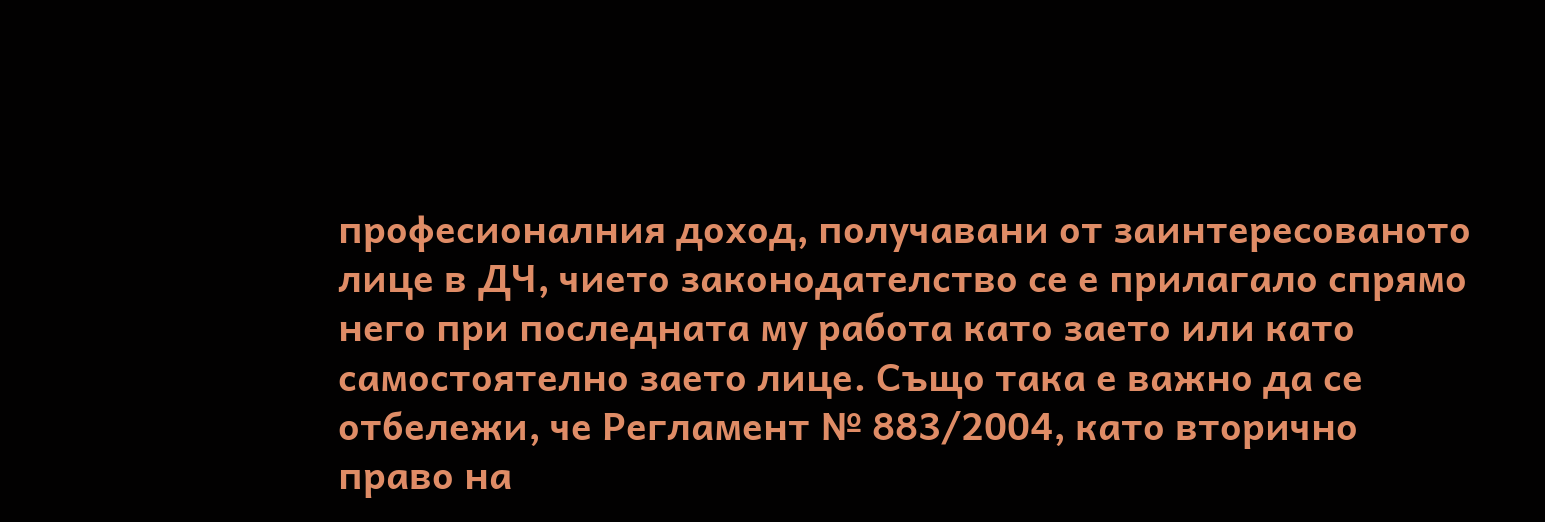професионалния доход, получавани от заинтересованото лице в ДЧ, чието законодателство се е прилагало спрямо него при последната му работа като заето или като самостоятелно заето лице. Също така е важно да се отбележи, че Регламент № 883/2004, като вторично право на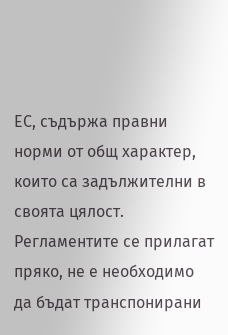ЕС, съдържа правни норми от общ характер, които са задължителни в своята цялост. Регламентите се прилагат пряко, не е необходимо да бъдат транспонирани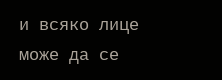и всяко лице може да се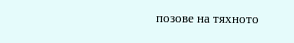позове на тяхното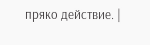пряко действие. |